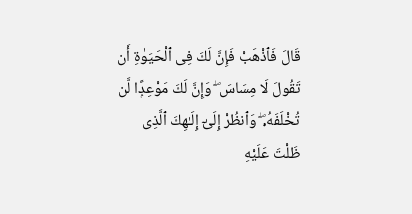قَالَ فَٱذْهَبْ فَإِنَّ لَكَ فِى ٱلْحَيَوٰةِ أَن تَقُولَ لَا مِسَاسَ ۖ وَإِنَّ لَكَ مَوْعِدًۭا لَّن تُخْلَفَهُۥ ۖ وَٱنظُرْ إِلَىٰٓ إِلَـٰهِكَ ٱلَّذِى ظَلْتَ عَلَيْهِ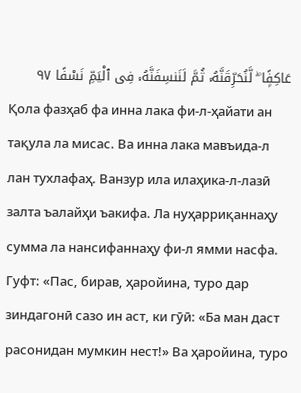عَاكِفًۭا ۖ لَّنُحَرِّقَنَّهُۥ ثُمَّ لَنَنسِفَنَّهُۥ فِى ٱلْيَمِّ نَسْفًا ٩٧
Қола фазҳаб фа инна лака фи-л-ҳайати ан тақула ла мисас. Ва инна лака мавъида-л лан тухлафаҳ. Ванзур ила илаҳика-л-лазӣ залта ъалайҳи ъакифа. Ла нуҳарриқаннаҳу сумма ла нансифаннаҳу фи-л ямми насфа.
Гуфт: «Пас, бирав, ҳаройина, туро дар зиндагонӣ сазо ин аст, ки гӯӣ: «Ба ман даст расонидан мумкин нест!» Ва ҳаройина, туро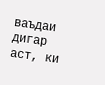ваъдаи дигар аст, ки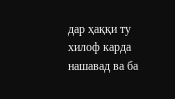дар ҳаққи ту хилоф карда нашавад ва ба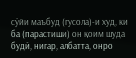сӯйи маъбуд (гусола)-и худ, ки ба (парастиши) он қоим шуда будӣ, нигар, албатта, онро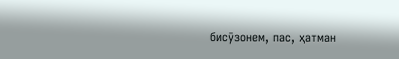бисӯзонем, пас, ҳатман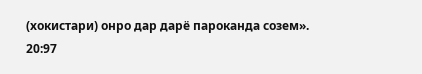(хокистари) онро дар дарё пароканда созем».
20:97